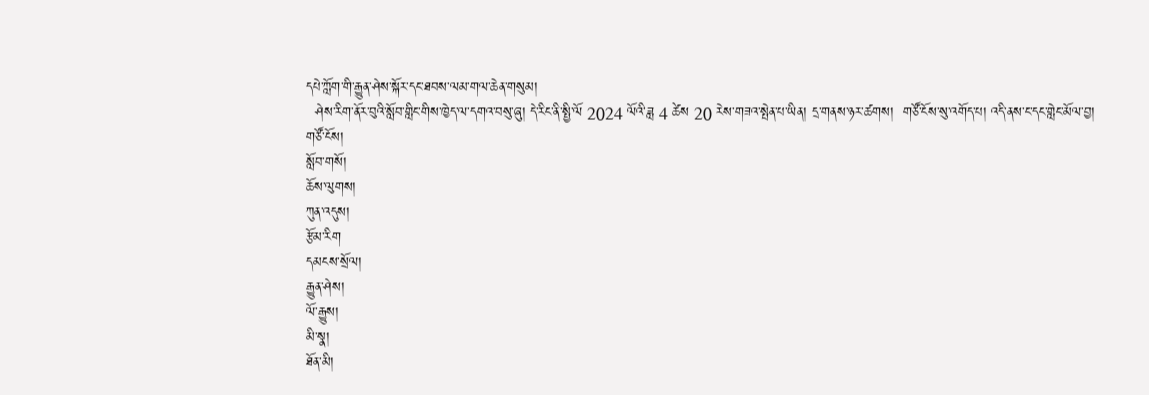དཔེ་ཀློག་གི་རྒྱུན་ཤེས་སྐོར་དང་ཐབས་ལམ་གལ་ཆེན་གསུམ།
  ཤེས་རིག་ནོར་བུའི་སློབ་གླིང་གིས་ཁྱེད་ལ་དགའ་བསུ་ཞུ། དེ་རིང་ནི་སྤྱི་ལོ 2024 ལོའི་ཟླ 4 ཚེས 20 རེས་གཟའ་སྤེན་པ་ཡིན། དྲ་གནས་ཉར་ཚགས།  གཙོ་ངོས་སུ་འགོད་པ། འདི་ནས་ང་དང་གླེང་མོལ་བྱ།
གཙོ་ངོས།
སློབ་གསོ།
ཆོས་ལུགས།
ཀུན་འདུས།
རྩོམ་རིག
དམངས་སྲོལ།
རྒྱུན་ཤེས།
ལོ་རྒྱུས།
མི་སྣ།
ཐོན་མི།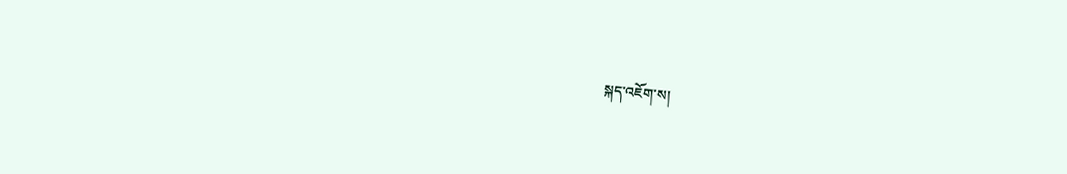སྐད་འཇོག་ས།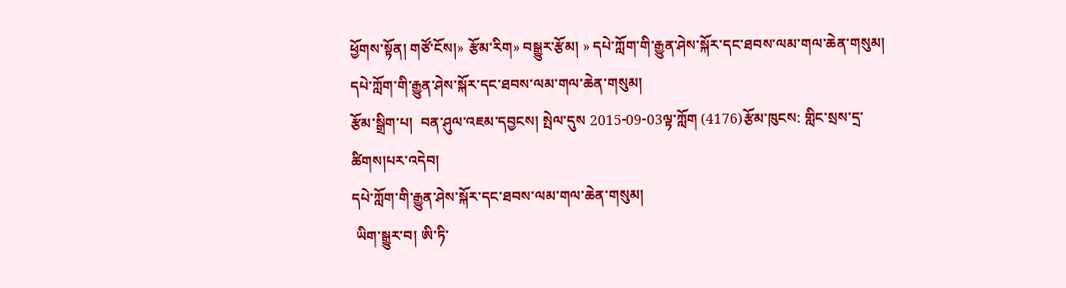ཕྱོགས་སྟོན། གཙོ་ངོས།» རྩོམ་རིག» བསྒྱུར་རྩོམ། » དཔེ་ཀློག་གི་རྒྱུན་ཤེས་སྐོར་དང་ཐབས་ལམ་གལ་ཆེན་གསུམ།
དཔེ་ཀློག་གི་རྒྱུན་ཤེས་སྐོར་དང་ཐབས་ལམ་གལ་ཆེན་གསུམ།
རྩོམ་སྒྲིག་པ།  བན་ཤུལ་འཇམ་དབྱངས། སྤེལ་དུས 2015-09-03ལྟ་ཀློག (4176)རྩོམ་ཁུངས: གླིང་སྲས་དྲ་ཚིགས།པར་འདེབ།
དཔེ་ཀློག་གི་རྒྱུན་ཤེས་སྐོར་དང་ཐབས་ལམ་གལ་ཆེན་གསུམ།
 ཡིག་སྒྱུར་བ། ཨི་ཏི་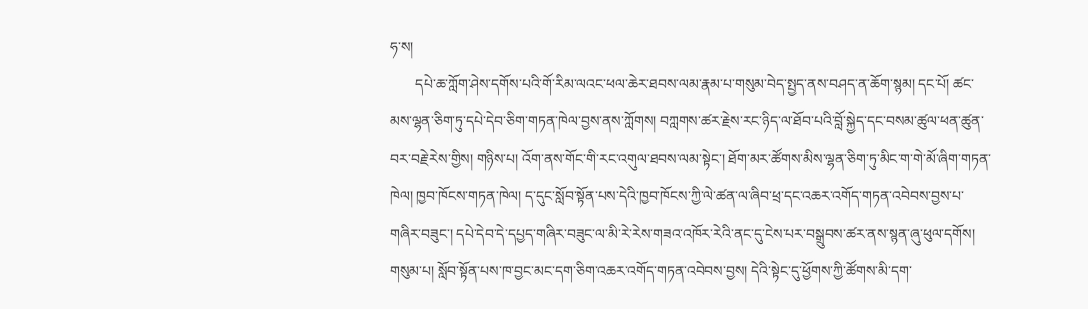ཧ་ས།
       དཔེ་ཆ་ཀློག་ཤེས་དགོས་པའི་གོ་རིམ་ལའང་ཕལ་ཆེར་ཐབས་ལམ་རྣམ་པ་གསུམ་བེད་སྤྱད་ནས་བཤད་ན་ཆོག་སྙམ། དང་པོ། ཚང་མས་ལྷན་ཅིག་ཏུ་དཔེ་དེབ་ཅིག་གཏན་ཁེལ་བྱས་ནས་ཀློགས། བཀླགས་ཚར་རྗེས་རང་ཉིད་ལ་ཐོབ་པའི་བློ་སྐྱེད་དང་བསམ་ཚུལ་ཕན་ཚུན་བར་བརྗེ་རེས་གྱིས། གཉིས་པ། འོག་ནས་གོང་གི་རང་འགུལ་ཐབས་ལམ་སྟེང་། ཐོག་མར་ཚོགས་མིས་ལྷན་ཅིག་ཏུ་མིང་ག་གེ་མོ་ཞིག་གཏན་ཁེལ། ཁྱབ་ཁོངས་གཏན་ཁེལ། ད་དུང་སློབ་སྟོན་པས་དེའི་ཁྱབ་ཁོངས་ཀྱི་ལེ་ཚན་ལ་ཞིབ་ཕྲ་དང་འཆར་འགོད་གཏན་འབེབས་བྱས་པ་གཞིར་བཟུང་། དཔེ་དེབ་དེ་དཔྱད་གཞིར་བཟུང་ལ་མི་རེ་རེས་གཟའ་འཁོར་རེའི་ནང་དུ་ངེས་པར་བསྒྲུབས་ཚར་ནས་སྙན་ཞུ་ཕུལ་དགོས། གསུམ་པ། སློབ་སྟོན་པས་ཁ་བྱང་མང་དག་ཅིག་འཆར་འགོད་གཏན་འབེབས་བྱས། དེའི་སྟེང་དུ་ཕྱོགས་ཀྱི་ཚོགས་མི་དག་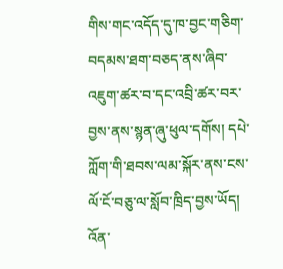གིས་གང་འདོད་དུ་ཁ་བྱང་གཅིག་བདམས་ཐག་བཅད་ནས་ཞིབ་འཇུག་ཚར་བ་དང་འབྲི་ཚར་བར་བྱས་ནས་སྙན་ཞུ་ཕུལ་དགོས། དཔེ་ཀློག་གི་ཐབས་ལམ་སྐོར་ནས་ངས་ལོ་ངོ་བཅུ་ལ་སློབ་ཁྲིད་བྱས་ཡོད། འོན་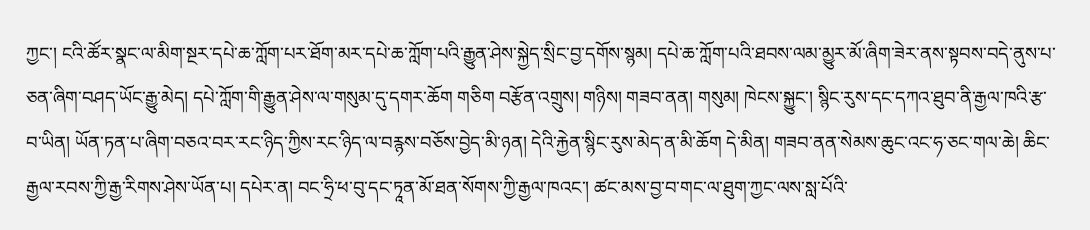ཀྱང་། ངའི་ཚོར་སྣང་ལ་མིག་སྔར་དཔེ་ཆ་ཀློག་པར་ཐོག་མར་དཔེ་ཆ་ཀློག་པའི་རྒྱུན་ཤེས་སྐྱེད་སྲིང་བྱ་དགོས་སྙམ། དཔེ་ཆ་ཀློག་པའི་ཐབས་ལམ་མྱུར་མོ་ཞིག་ཟེར་ནས་སྟབས་བདེ་ནུས་པ་ཅན་ཞིག་བཤད་ཡོང་རྒྱུ་མེད། དཔེ་ཀློག་གི་རྒྱུན་ཤེས་ལ་གསུམ་དུ་དགར་ཆོག གཅིག བརྩོན་འགྲུས། གཉིས། གཟབ་ནན། གསུམ། ཁེངས་སྐྱུང་། སྙིང་རུས་དང་དཀའ་ཐུབ་ནི་རྒྱལ་ཁའི་རྩ་བ་ཡིན། ཡོན་ཏན་པ་ཞིག་བཅའ་བར་རང་ཉིད་ཀྱིས་རང་ཉིད་ལ་བརྙས་བཅོས་བྱེད་མི་ཉན། དེའི་རྐྱེན་སྙིང་རུས་མེད་ན་མི་ཆོག དེ་མིན། གཟབ་ནན་སེམས་ཆུང་འང་ཧ་ཅང་གལ་ཆེ། ཆིང་རྒྱལ་རབས་ཀྱི་རྒྱ་རིགས་ཤེས་ཡོན་པ། དཔེར་ན། བང་ཧྲི་ཕ་བུ་དང་ཏཱན་མོ་ཐན་སོགས་ཀྱི་རྒྱལ་ཁའང་། ཚང་མས་བྱ་བ་གང་ལ་ཐུག་ཀྱང་ལས་སླ་པོའི་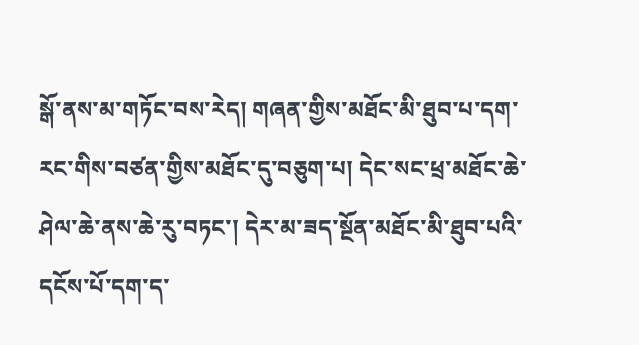སྒོ་ནས་མ་གཏོང་བས་རེད། གཞན་གྱིས་མཐོང་མི་ཐུབ་པ་དག་རང་གིས་བཙན་གྱིས་མཐོང་དུ་བཅུག་པ། དེང་སང་ཕྲ་མཐོང་ཆེ་ཤེལ་ཆེ་ནས་ཆེ་རུ་བཏང་། དེར་མ་ཟད་སྔོན་མཐོང་མི་ཐུབ་པའི་དངོས་པོ་དག་ད་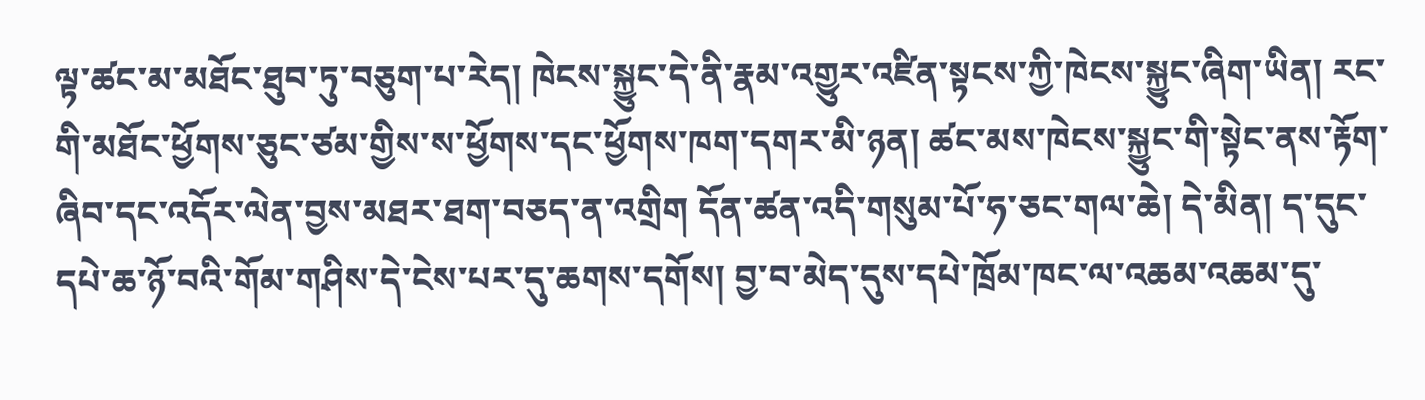ལྟ་ཚང་མ་མཐོང་ཐུབ་ཏུ་བཅུག་པ་རེད། ཁེངས་སྐྱུང་དེ་ནི་རྣམ་འགྱུར་འཛིན་སྟངས་ཀྱི་ཁེངས་སྐྱུང་ཞིག་ཡིན། རང་གི་མཐོང་ཕྱོགས་ཅུང་ཙམ་གྱིས་ས་ཕྱོགས་དང་ཕྱོགས་ཁག་དགར་མི་ཉན། ཚང་མས་ཁེངས་སྐྱུང་གི་སྟེང་ནས་རྟོག་ཞིབ་དང་འདོར་ལེན་བྱས་མཐར་ཐག་བཅད་ན་འགྲིག དོན་ཚན་འདི་གསུམ་པོ་ཧ་ཅང་གལ་ཆེ། དེ་མིན། ད་དུང་དཔེ་ཆ་ཉོ་བའི་གོམ་གཤིས་དེ་ངེས་པར་དུ་ཆགས་དགོས། བྱ་བ་མེད་དུས་དཔེ་ཁྲོམ་ཁང་ལ་འཆམ་འཆམ་དུ་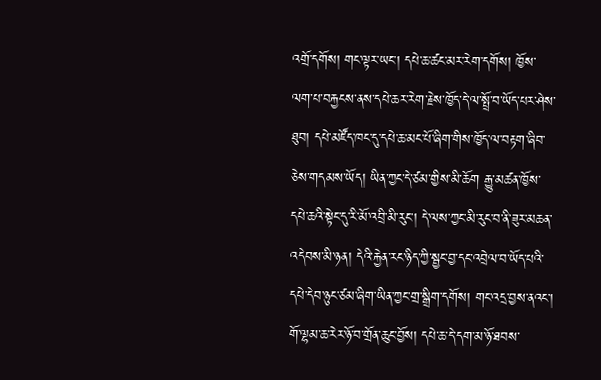འགྲོ་དགོས། གང་ལྟར་ཡང་། དཔེ་ཆ་ཚང་མར་རེག་དགོས། ཁྱོས་ལག་པ་བརྐྱངས་ནས་དཔེ་ཆར་རེག་རྗེས་ཁྱོད་དེ་ལ་སྤྲོ་བ་ཡོད་པར་ཤེས་ཐུབ། དཔེ་མཛོད་ཁང་དུ་དཔེ་ཆ་མང་པོ་ཞིག་གིས་ཁྱོད་ལ་བརྟག་ཞིབ་ཅེས་གདམས་ཡོད། ཡིན་ཀྱང་དེ་ཙམ་གྱིས་མི་ཆོག རྒྱུ་མཚན་ཁྱོས་དཔེ་ཆའི་སྟེང་དུ་རི་མོ་འབྲི་མི་རུང་། དེ་ལས་ཀྱང་མི་རུང་བ་ནི་ཟུར་མཆན་འདེབས་མི་ཉན། དེའི་རྐྱེན་རང་ཉིད་ཀྱི་སྦྱང་བྱ་དང་འབྲེལ་བ་ཡོད་པའི་དཔེ་དེབ་ཉུང་ཙམ་ཞིག་ཡིན་ཀྱང་གྲ་སྒྲིག་དགོས། གང་འདྲ་བྱས་ནའང་། གོ་ལྷམ་ཆ་རེར་ཉོ་བ་གྲོན་ཆུང་བྱོས། དཔེ་ཆ་དེ་དག་མ་ཉོ་ཐབས་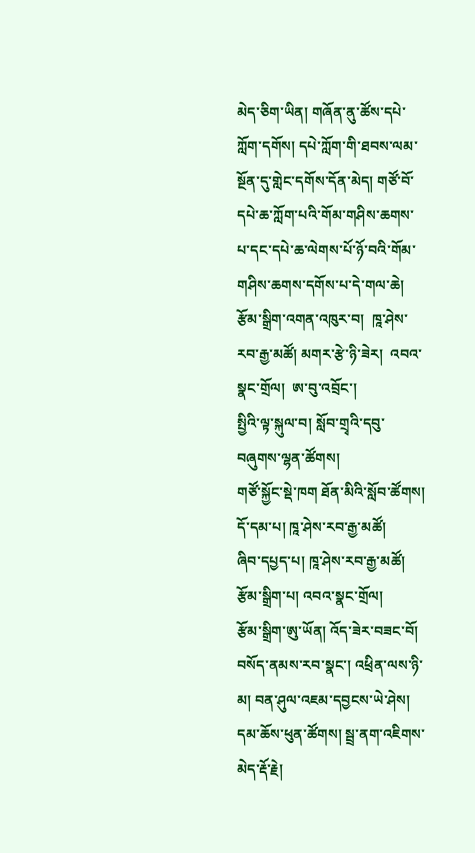མེད་ཅིག་ཡིན། གཞོན་ནུ་ཚོས་དཔེ་ཀློག་དགོས། དཔེ་ཀློག་གི་ཐབས་ལམ་སྔོན་དུ་གླེང་དགོས་དོན་མེད། གཙོ་བོ་དཔེ་ཆ་ཀློག་པའི་གོམ་གཤིས་ཆགས་པ་དང་དཔེ་ཆ་ལེགས་པོ་ཉོ་བའི་གོམ་གཤིས་ཆགས་དགོས་པ་དེ་གལ་ཆེ།
རྩོམ་སྒྲིག་འགན་འཁུར་བ།  ཁཱ་ཤེས་རབ་རྒྱ་མཚོ། མགར་རྩེ་ཉི་ཟེར།  འབའ་སྣང་གྲོལ།  ཨ་བུ་འབྲོང་།
སྤྱིའི་ལྟ་སྐུལ་བ། སློབ་གྲྭའི་དབུ་བཞུགས་ལྷན་ཚོགས།
གཙོ་སྐྱོང་སྡེ་ཁག ཐོན་མིའི་སློབ་ཚོགས།
དོ་དམ་པ། ཁཱ་ཤེས་རབ་རྒྱ་མཚོ།
ཞིབ་དཔྱད་པ། ཁཱ་ཤེས་རབ་རྒྱ་མཚོ།
རྩོམ་སྒྲིག་པ། འབའ་སྣང་གྲོལ།
རྩོམ་སྒྲིག་ཨུ་ཡོན། འོད་ཟེར་བཟང་བོ། བསོད་ནམས་རབ་སྣང་། འཕྲིན་ལས་ཉི་མ། བན་ཤུལ་འཇམ་དབྱངས་ཡེ་ཤེས། དམ་ཆོས་ཕུན་ཚོགས། སྦྲ་ནག་འཇིགས་མེད་རྡོ་རྗེ།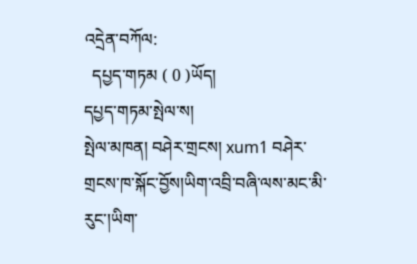འདྲེན་བཀོལ:
  དཔྱད་གཏམ ( 0 )ཡོད།
དཔྱད་གཏམ་སྤེལ་ས།
སྤེལ་མཁན། བཤེར་གྲངས། xum1 བཤེར་གྲངས་ཁ་སྐོང་བྱོས།ཡིག་འབྲི་བཞི་ལས་མང་མི་རུང་།ཡིག་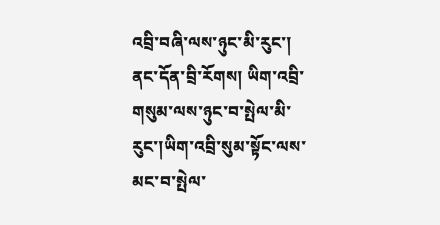འབྲི་བཞི་ལས་ཉུང་མི་རུང་།
ནང་དོན་བྲི་རོགས། ཡིག་འབྲི་གསུམ་ལས་ཉུང་བ་སྤེལ་མི་རུང་།ཡིག་འབྲི་སུམ་སྟོང་ལས་མང་བ་སྤེལ་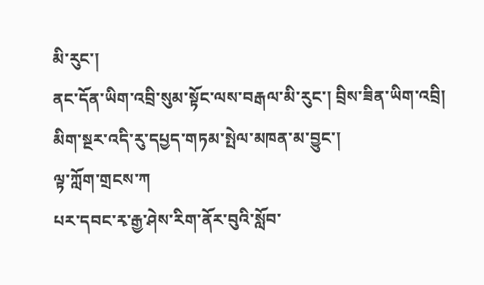མི་རུང་།
ནང་དོན་ཡིག་འབྲི་སུམ་སྟོང་ལས་བརྒལ་མི་རུང་། བྲིས་ཟིན་ཡིག་འབྲི།
མིག་སྔར་འདི་རུ་དཔྱད་གཏམ་སྤེལ་མཁན་མ་བྱུང་།
ལྟ་ཀློག་གྲངས་ཀ
པར་དབང་རྭ་རྒྱ་ཤེས་རིག་ནོར་བུའི་སློབ་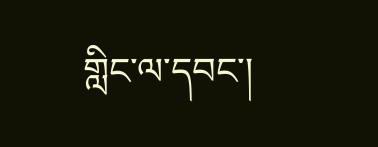གླིང་ལ་དབང་།